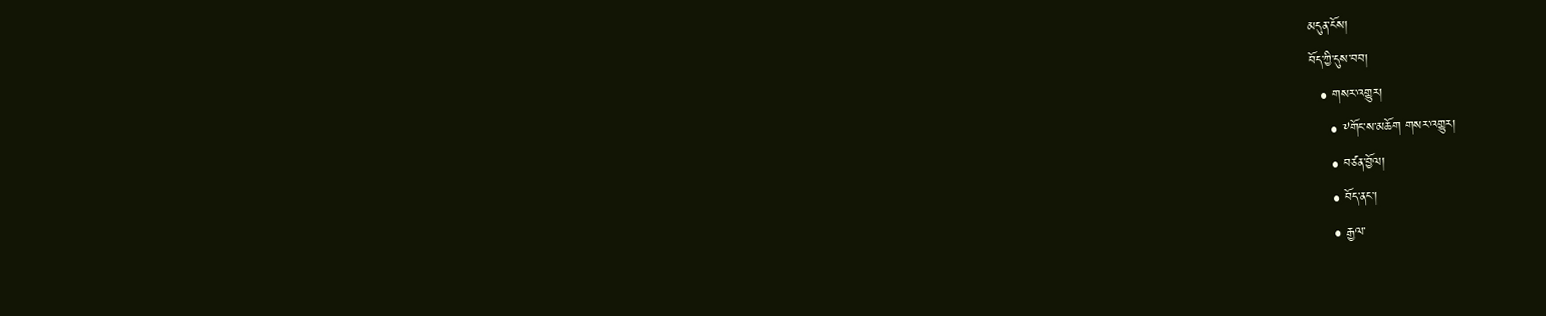མདུན་ངོས།
བོད་ཀྱི་དུས་བབ།
  • གསར་འགྱུར།
    • ༸གོང་ས་མཆོག གསར་འགྱུར།
    • བཙན་བྱོལ།
    • བོད་ནང་།
    • རྒྱལ་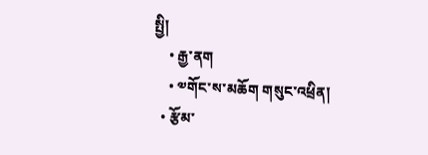སྤྱི།
    • རྒྱ་ནག
    • ༧གོང་ས་མཆོག གསུང་འཕྲིན།
  • རྩོམ་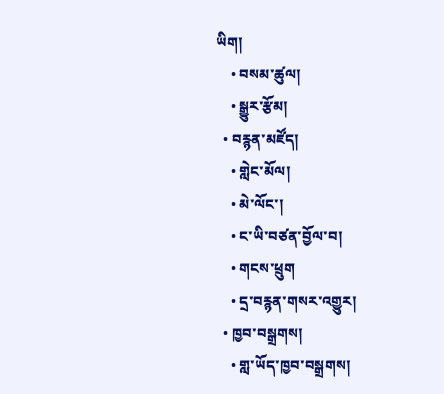ཡིག།
    • བསམ་ཚུལ།
    • སྒྱུར་རྩོམ།
  • བརྙན་མཛོད།
    • གླེང་མོལ།
    • མེ་ལོང་།
    • ང་ཡི་བཙན་བྱོལ་བ།
    • གངས་ཕྲུག
    • དྲ་བརྙན་གསར་འགྱུར།
  • ཁྱབ་བསྒྲགས།
    • གླ་ཡོད་ཁྱབ་བསྒྲགས།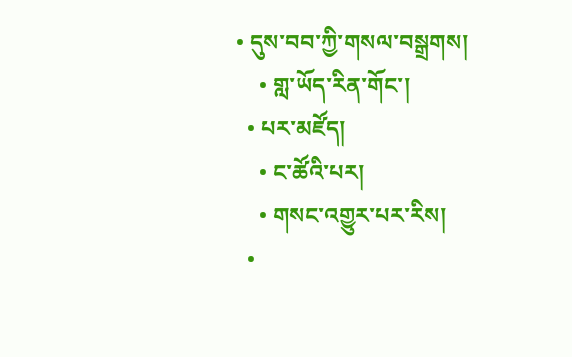• དུས་བབ་ཀྱི་གསལ་བསྒྲགས།
    • གླ་ཡོད་རིན་གོང་།
  • པར་མཛོད།
    • ང་ཚོའི་པར།
    • གསང་འགྱུར་པར་རིས།
  •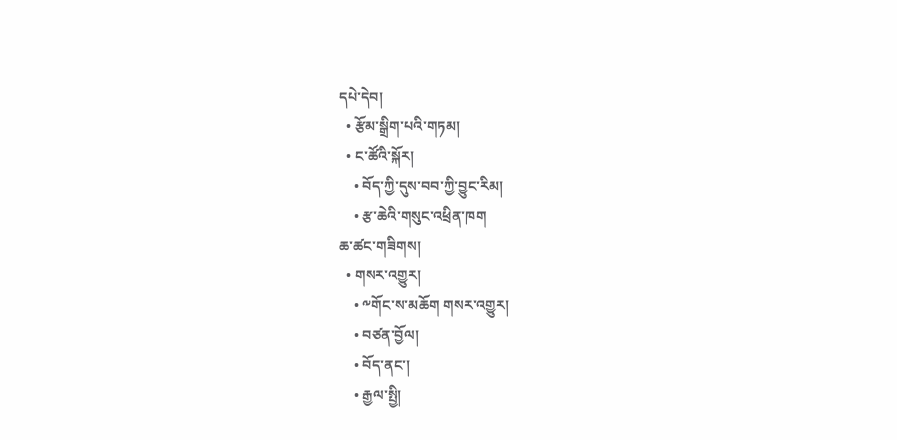དཔེ་དེབ།
  • རྩོམ་སྒྲིག་པའི་གཏམ།
  • ང་ཚོའི་སྐོར།
    • བོད་ཀྱི་དུས་བབ་ཀྱི་བྱུང་རིམ།
    • རྩ་ཆེའི་གསུང་འཕྲིན་ཁག
ཆ་ཚང་གཟིགས།
  • གསར་འགྱུར།
    • ༸གོང་ས་མཆོག གསར་འགྱུར།
    • བཙན་བྱོལ།
    • བོད་ནང་།
    • རྒྱལ་སྤྱི།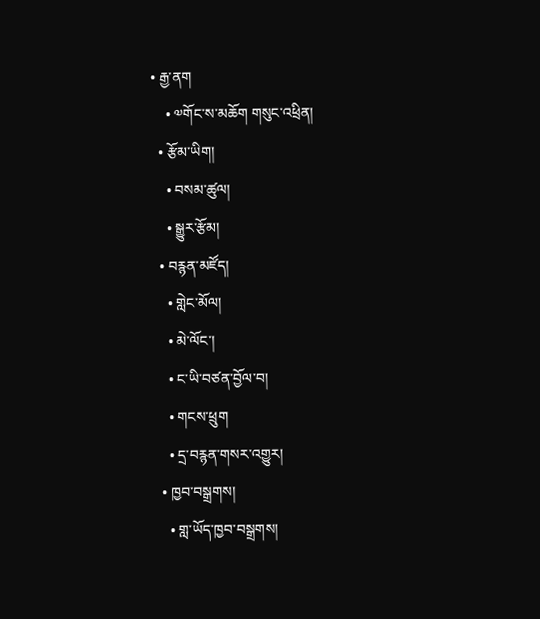• རྒྱ་ནག
    • ༧གོང་ས་མཆོག གསུང་འཕྲིན།
  • རྩོམ་ཡིག།
    • བསམ་ཚུལ།
    • སྒྱུར་རྩོམ།
  • བརྙན་མཛོད།
    • གླེང་མོལ།
    • མེ་ལོང་།
    • ང་ཡི་བཙན་བྱོལ་བ།
    • གངས་ཕྲུག
    • དྲ་བརྙན་གསར་འགྱུར།
  • ཁྱབ་བསྒྲགས།
    • གླ་ཡོད་ཁྱབ་བསྒྲགས།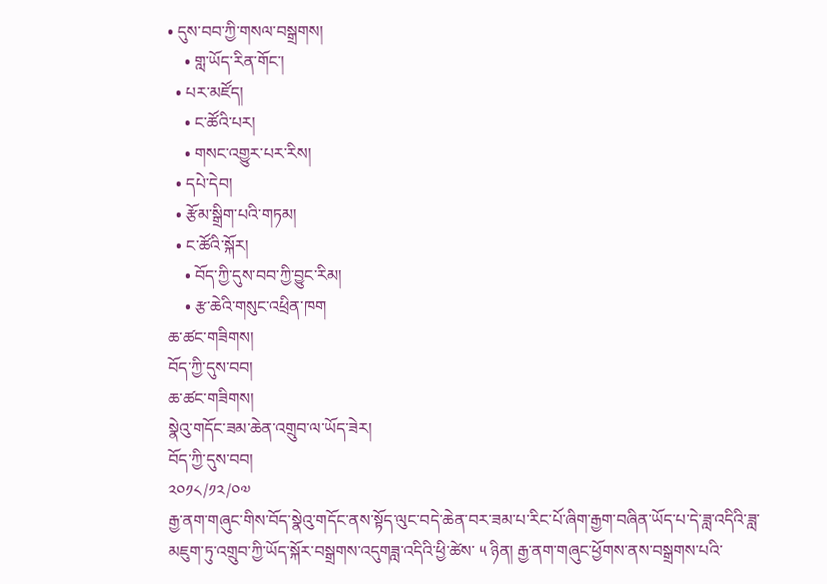• དུས་བབ་ཀྱི་གསལ་བསྒྲགས།
    • གླ་ཡོད་རིན་གོང་།
  • པར་མཛོད།
    • ང་ཚོའི་པར།
    • གསང་འགྱུར་པར་རིས།
  • དཔེ་དེབ།
  • རྩོམ་སྒྲིག་པའི་གཏམ།
  • ང་ཚོའི་སྐོར།
    • བོད་ཀྱི་དུས་བབ་ཀྱི་བྱུང་རིམ།
    • རྩ་ཆེའི་གསུང་འཕྲིན་ཁག
ཆ་ཚང་གཟིགས།
བོད་ཀྱི་དུས་བབ།
ཆ་ཚང་གཟིགས།
སྣེའུ་གདོང་ཟམ་ཆེན་འགྲུབ་ལ་ཡོད་ཟེར།
བོད་ཀྱི་དུས་བབ།
༢༠༡༨/༡༢/༠༧
རྒྱ་ནག་གཞུང་གིས་བོད་སྣེའུ་གདོང་ནས་སྟོད་ལུང་བདེ་ཆེན་བར་ཟམ་པ་རིང་པོ་ཞིག་རྒྱག་བཞིན་ཡོད་པ་དེ་ཟླ་འདིའི་ཟླ་མཇུག་ཏུ་འགྲུབ་ཀྱི་ཡོད་སྐོར་བསྒྲགས་འདུགཟླ་འདིའི་ཕྱི་ཚེས་ ༥ ཉིན། རྒྱ་ནག་གཞུང་ཕྱོགས་ནས་བསྒྲགས་པའི་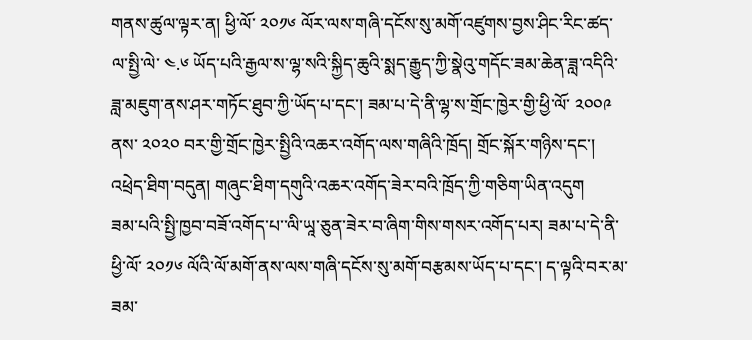གནས་ཚུལ་ལྟར་ན། ཕྱི་ལོ་ ༢༠༡༦ ལོར་ལས་གཞི་དངོས་སུ་མགོ་འཛུགས་བྱས་ཤིང་རིང་ཚད་ལ་སྤྱི་ལེ་ ༤.༦ ཡོད་པའི་རྒྱལ་ས་ལྷ་སའི་སྐྱིད་ཆུའི་སྨད་རྒྱུད་ཀྱི་སྣེའུ་གདོང་ཟམ་ཆེན་ཟླ་འདིའི་ཟླ་མཇུག་ནས་ཤར་གཏོང་ཐུབ་ཀྱི་ཡོད་པ་དང་། ཟམ་པ་དེ་ནི་ལྷ་ས་གྲོང་ཁྱེར་གྱི་ཕྱི་ལོ་ ༢༠༠༩ ནས་ ༢༠༢༠ བར་གྱི་གྲོང་ཁྱེར་སྤྱིའི་འཆར་འགོད་ལས་གཞིའི་ཁྲོད། གྲོང་སྐོར་གཉིས་དང་། འཕྲེད་ཐིག་བདུན། གཞུང་ཐིག་དགུའི་འཆར་འགོད་ཟེར་བའི་ཁྲོད་ཀྱི་གཅིག་ཡིན་འདུག
ཟམ་པའི་སྤྱི་ཁྱབ་བཟོ་འགོད་པ་་ལི་ཡཱ་ཅུན་ཟེར་བ་ཞིག་གིས་གསར་འགོད་པར། ཟམ་པ་དེ་ནི་ཕྱི་ལོ་ ༢༠༡༦ ལོའི་ལོ་མགོ་ནས་ལས་གཞི་དངོས་སུ་མགོ་བརྩམས་ཡོད་པ་དང་། ད་ལྟའི་བར་མ་ཟམ་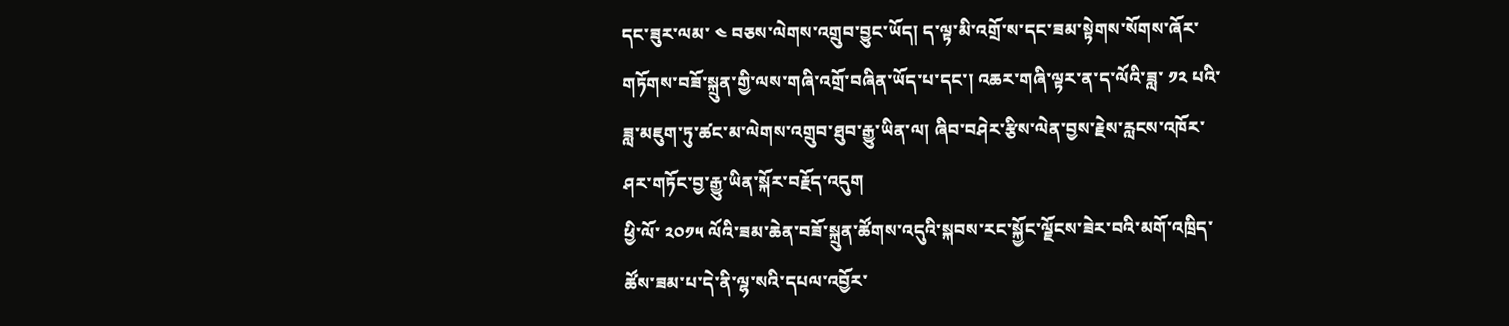དང་ཟུར་ལམ་ ༤ བཅས་ལེགས་འགྲུབ་བྱུང་ཡོད། ད་ལྟ་མི་འགྲོ་ས་དང་ཟམ་སྟེགས་སོགས་ཞོར་གཏོགས་བཟོ་སྐྲུན་གྱི་ལས་གཞི་འགྲོ་བཞིན་ཡོད་པ་དང་། འཆར་གཞི་ལྟར་ན་ད་ལོའི་ཟླ་ ༡༢ པའི་ཟླ་མཇུག་ཏུ་ཚང་མ་ལེགས་འགྲུབ་ཐུབ་རྒྱུ་ཡིན་ལ། ཞིབ་བཤེར་རྩིས་ལེན་བྱས་རྗེས་རླངས་འཁོར་ཤར་གཏོང་བྱ་རྒྱུ་ཡིན་སྐོར་བརྗོད་འདུག
ཕྱི་ལོ་ ༢༠༡༥ ལོའི་ཟམ་ཆེན་བཟོ་སྐྲུན་ཚོགས་འདུའི་སྐབས་རང་སྐྱོང་ལྗོངས་ཟེར་བའི་མགོ་འཁྲིད་ཚོས་ཟམ་པ་དེ་ནི་ལྷ་སའི་དཔལ་འབྱོར་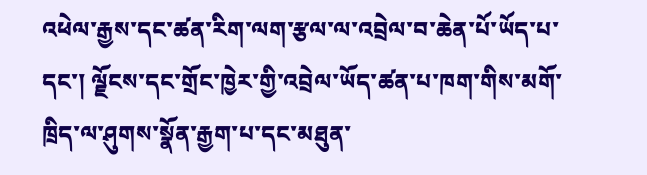འཕེལ་རྒྱས་དང་ཚན་རིག་ལག་རྩལ་ལ་འབྲེལ་བ་ཆེན་པོ་ཡོད་པ་དང་། ལྗོངས་དང་གྲོང་ཁྱེར་གྱི་འབྲེལ་ཡོད་ཚན་པ་ཁག་གིས་མགོ་ཁྲིད་ལ་ཤུགས་སྣོན་རྒྱག་པ་དང་མཐུན་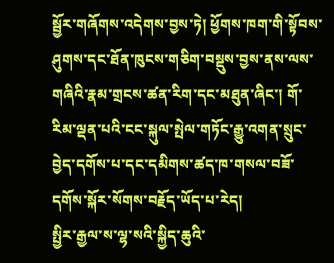སྦྱོར་གཞོགས་འདེགས་བྱས་ཏེ། ཕྱོགས་ཁག་གི་སྟོབས་ཤུགས་དང་ཐོན་ཁུངས་གཅིག་བསྡུས་བྱས་ནས་ལས་གཞིའི་རྣམ་གྲངས་ཚན་རིག་དང་མཐུན་ཞིང་། གོ་རིམ་ལྡན་པའི་ངང་སྐུལ་སྤེལ་གཏོང་རྒྱུ་འགན་སྲུང་བྱེད་དགོས་པ་དང་དམིགས་ཚད་ཁ་གསལ་བཟོ་དགོས་སྐོར་སོགས་བརྗོད་ཡོད་པ་རེད།
སྤྱིར་རྒྱལ་ས་ལྷ་སའི་སྐྱིད་ཆུའི་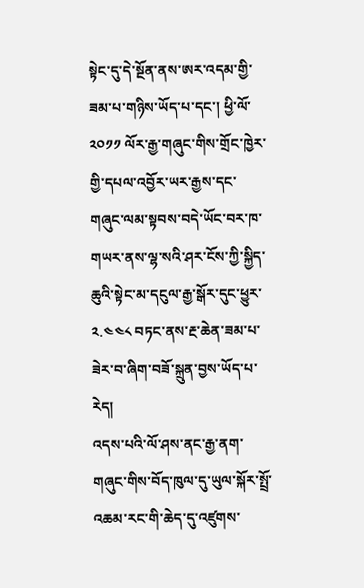སྟེང་དུ་དེ་སྔོན་ནས་ཨར་འདམ་གྱི་ཟམ་པ་གཉིས་ཡོད་པ་དང་། ཕྱི་ལོ་ ༢༠༡༡ ལོར་རྒྱ་གཞུང་གིས་གྲོང་ཁྱེར་གྱི་དཔལ་འབྱོར་ཡར་རྒྱས་དང་གཞུང་ལམ་སྟབས་བདེ་ཡོང་བར་ཁ་གཡར་ནས་ལྷ་སའི་ཤར་ངོས་ཀྱི་སྐྱིད་ཆུའི་སྟེང་མ་དངུལ་རྒྱ་སྒོར་དུང་ཕྱུར་༢.༤༤༨ བཏང་ནས་རྔ་ཆེན་ཟམ་པ་ཟེར་བ་ཞིག་བཟོ་སྐྲུན་བྱས་ཡོད་པ་རེད།
འདས་པའི་ལོ་ཤས་ནང་རྒྱ་ནག་གཞུང་གིས་བོད་ཁུལ་དུ་ཡུལ་སྐོར་སྤྲོ་འཆམ་རང་གི་ཆེད་དུ་འཛུགས་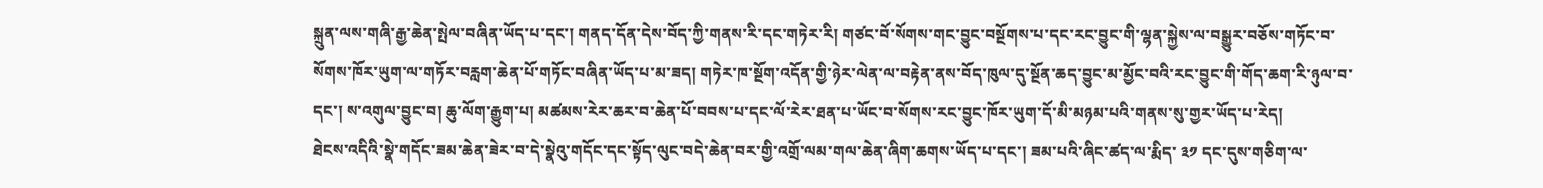སྐྲུན་ལས་གཞི་རྒྱ་ཆེན་སྤེལ་བཞིན་ཡོད་པ་དང་། གནད་དོན་དེས་བོད་ཀྱི་གནས་རི་དང་གཏེར་རི། གཙང་བོ་སོགས་གང་བྱུང་བསྔོགས་པ་དང་རང་བྱུང་གི་ལྷན་སྐྱེས་ལ་བསྒྱུར་བཅོས་གཏོང་བ་སོགས་ཁོར་ཡུག་ལ་གཏོར་བརླག་ཆེན་པོ་གཏོང་བཞིན་ཡོད་པ་མ་ཟད། གཏེར་ཁ་སྔོག་འདོན་གྱི་ཉེར་ལེན་ལ་བརྟེན་ནས་བོད་ཁུལ་དུ་སྔོན་ཆད་བྱུང་མ་མྱོང་བའི་རང་བྱུང་གི་གོད་ཆག་རི་ཉུལ་བ་དང་། ས་འགུལ་བྱུང་བ། ཆུ་ལོག་རྒྱུག་པ། མཚམས་རེར་ཆར་བ་ཆེན་པོ་བབས་པ་དང་ལོ་རེར་ཐན་པ་ཡོང་བ་སོགས་རང་བྱུང་ཁོར་ཡུག་དོ་མི་མཉམ་པའི་གནས་སུ་གྱར་ཡོད་པ་རེད།
ཐེངས་འདིའི་སྣེ་གདོང་ཟམ་ཆེན་ཟེར་བ་དེ་སྣེའུ་གདོང་དང་སྟོད་ལུང་བདེ་ཆེན་བར་གྱི་འགྲོ་ལམ་གལ་ཆེན་ཞིག་ཆགས་ཡོད་པ་དང་། ཟམ་པའི་ཞིང་ཚད་ལ་རྨིད་ ༣༡ དང་དུས་གཅིག་ལ་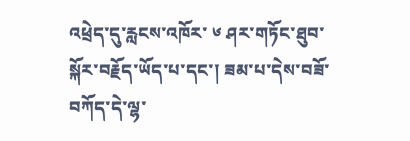འཕྲེད་དུ་རླངས་འཁོར་ ༦ ཤར་གཏོང་ཐུབ་སྐོར་བརྗོད་ཡོད་པ་དང་། ཟམ་པ་དེས་བཟོ་བཀོད་དེ་ལྷ་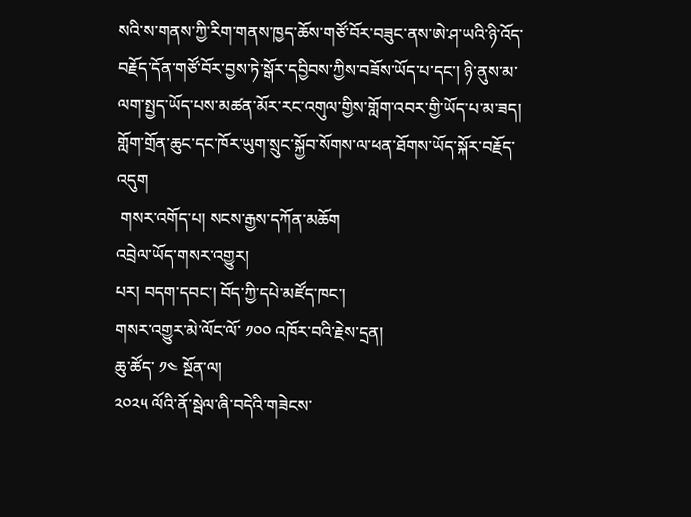སའི་ས་གནས་ཀྱི་རིག་གནས་ཁྱད་ཆོས་གཙོ་བོར་བཟུང་ནས་ཨེ་ཤ་ཡའི་ཉི་འོད་བརྗོད་དོན་གཙོ་བོར་བྱས་ཏེ་སྒོར་དབྱིབས་ཀྱིས་བཟོས་ཡོད་པ་དང་། ཉི་ནུས་མ་ལག་སྤྱད་ཡོད་པས་མཚན་མོར་རང་འགུལ་གྱིས་གློག་འབར་གྱི་ཡོད་པ་མ་ཟད། གློག་གྲོན་ཆུང་དང་ཁོར་ཡུག་སྲུང་སྐྱོབ་སོགས་ལ་ཕན་ཐོགས་ཡོད་སྐོར་བརྗོད་འདུག
 གསར་འགོད་པ། སངས་རྒྱས་དཀོན་མཆོག
འབྲེལ་ཡོད་གསར་འགྱུར།
པར། བདག་དབང་། བོད་ཀྱི་དཔེ་མཛོད་ཁང་།
གསར་འགྱུར་མེ་ལོང་ལོ་ ༡༠༠ འཁོར་བའི་རྗེས་དྲན།
ཆུ་ཚོད་ ༡༤ སྔོན་ལ།
༢༠༢༥ ལོའི་ནོ་སྦེལ་ཞི་བདེའི་གཟེངས་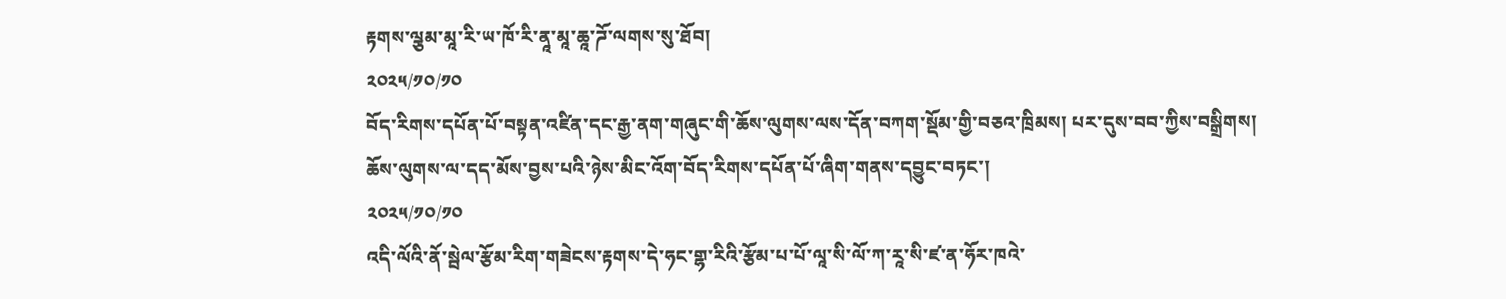རྟགས་ལྕམ་མཱ་རི་ཡ་ཁོ་རི་ནཱ་མཱ་ཆཱ་ཌོ་ལགས་སུ་ཐོབ།
༢༠༢༥/༡༠/༡༠
བོད་རིགས་དཔོན་པོ་བསྟན་འཛིན་དང་རྒྱ་ནག་གཞུང་གི་ཆོས་ལུགས་ལས་དོན་བཀག་སྡོམ་གྱི་བཅའ་ཁྲིམས། པར་དུས་བབ་ཀྱིས་བསྒྲིགས།
ཆོས་ལུགས་ལ་དད་མོས་བྱས་པའི་ཉེས་མིང་འོག་བོད་རིགས་དཔོན་པོ་ཞིག་གནས་དབྱུང་བཏང་།
༢༠༢༥/༡༠/༡༠
འདི་ལོའི་ནོ་སྦེལ་རྩོམ་རིག་གཟེངས་རྟགས་དེ་ཧང་གྷ་རིའི་རྩོམ་པ་པོ་ལཱ་སི་ལོ་ཀ་རཱ་སི་ཛ་ན་ཧོར་ཁའེ་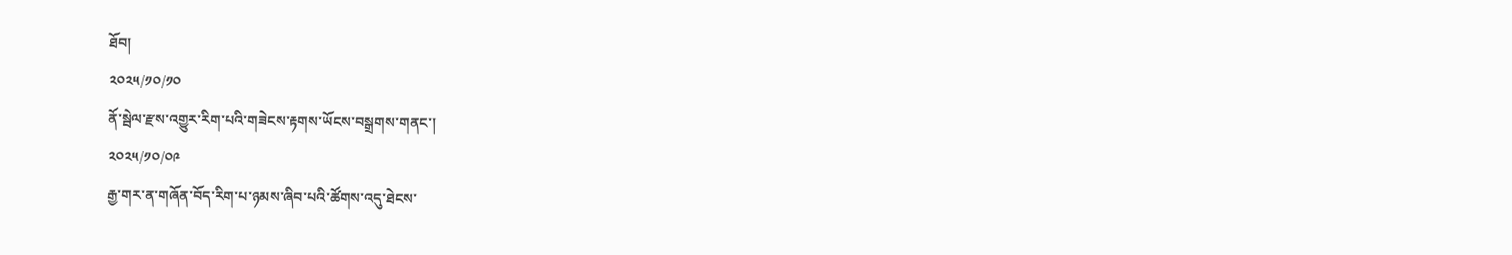ཐོབ།
༢༠༢༥/༡༠/༡༠
ནོ་སྦེལ་རྫས་འགྱུར་རིག་པའི་གཟེངས་རྟགས་ཡོངས་བསྒྲགས་གནང་།
༢༠༢༥/༡༠/༠༩
རྒྱ་གར་ན་གཞོན་བོད་རིག་པ་ཉམས་ཞིབ་པའི་ཚོགས་འདུ་ཐེངས་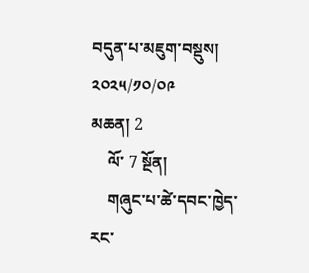བདུན་པ་མཇུག་བསྡུས།
༢༠༢༥/༡༠/༠༩
མཆན། 2
    ལོ་ 7 སྔོན།
    གཞུང་པ་ཚེ་དབང་ཁྱེད་རང་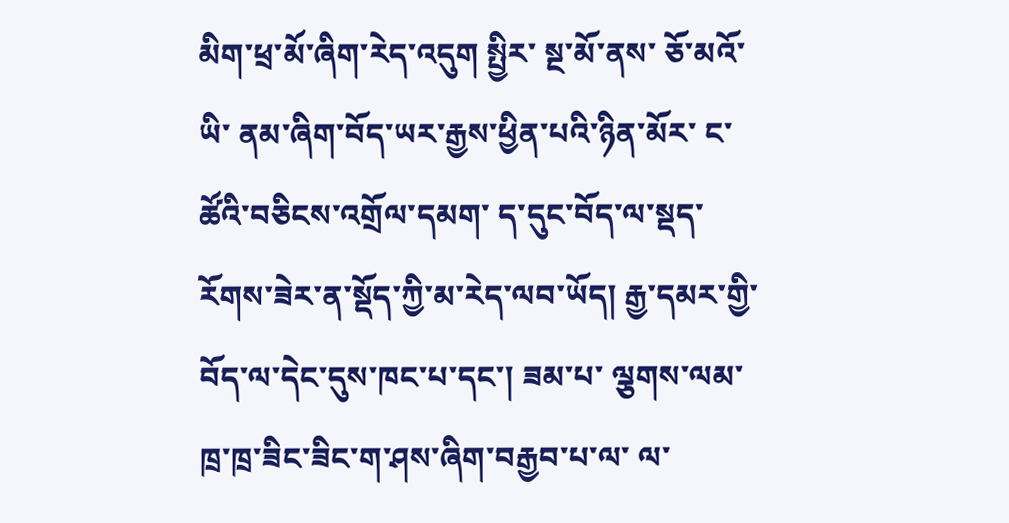མིག་ཕྲ་མོ་ཞིག་རེད་འདུག སྤྱིར་ སྔ་མོ་ནས་ ཅོ་མའོ་ཡི་ ནམ་ཞིག་བོད་ཡར་རྒྱས་ཕྱིན་པའི་ཉིན་མོར་ ང་ཚོའི་བཅིངས་འགྲོལ་དམག་ ད་དུང་བོད་ལ་སྡད་རོགས་ཟེར་ན་སྡོད་ཀྱི་མ་རེད་ལབ་ཡོད། རྒྱ་དམར་གྱི་བོད་ལ་དེང་དུས་ཁང་པ་དང་། ཟམ་པ་ ལྕགས་ལམ་ ཁྲ་ཁྲ་ཟིང་ཟིང་ག་ཤས་ཞིག་བརྒྱབ་པ་ལ་ ལ་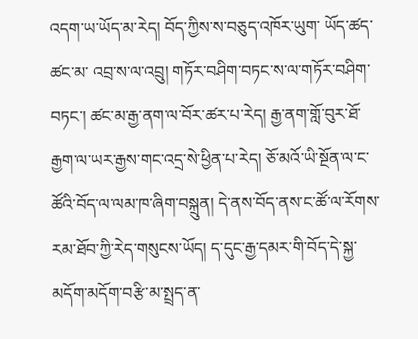འདག་ཡ་ཡོད་མ་རེད། བོད་ཀྱིས་ས་བཅུད་འཁོར་ཡུག་ ཡོད་ཚད་ཚང་མ་ འབྲ་ས་ལ་འབྲུ། གཏོར་བཤིག་བཏང་ས་ལ་གཏོར་བཤིག་བཏང་། ཚང་མ་རྒྱ་ནག་ལ་བོར་ཚར་པ་རེད། རྒྱ་ནག་གློ་བུར་ཐོ་རྒྱག་ལ་ཡར་རྒྱས་གང་འདྲ་སེ་ཕྱིན་པ་རེད། ཅོ་མའོ་ཡི་སྔོན་ལ་ང་ཚོའི་བོད་ལ་ལམ་ཁ་ཞིག་བསྐྲུན། དེ་ནས་བོད་ནས་ང་ཚོ་ལ་རོགས་རམ་ཐོབ་ཀྱི་རེད་གསུངས་ཡོད། ད་དུང་རྒྱ་དམར་གི་བོད་དེ་སྐྱ་མདོག་མདོག་བརྩི་མ་སྤྲད་ན་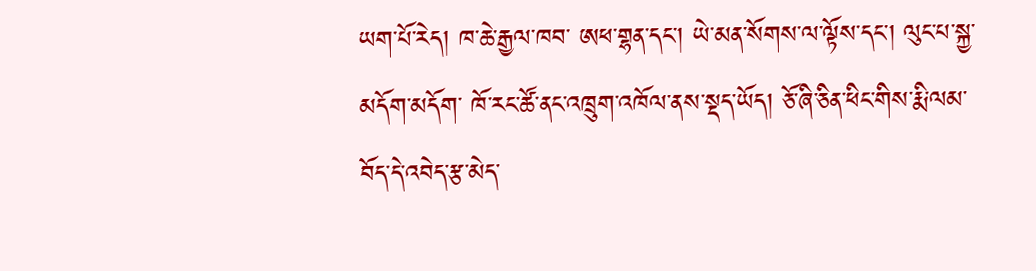ཡག་པོ་རེད། ཁ་ཆེ་རྒྱལ་ཁབ་ ཨཕ་གྷན་དང་། ཡེ་མན་སོགས་ལ་ལྟོས་དང་། ལུང་པ་སྐྱ་མདོག་མདོག་ ཁོ་རང་ཚོ་ནང་འཁྲུག་འཁོལ་ནས་སྡད་ཡོད། ཅོ་ཞི་ཅིན་ཕིང་གིས་རྨི་ལམ་ བོད་དེ་འབེད་རྩ་མེད་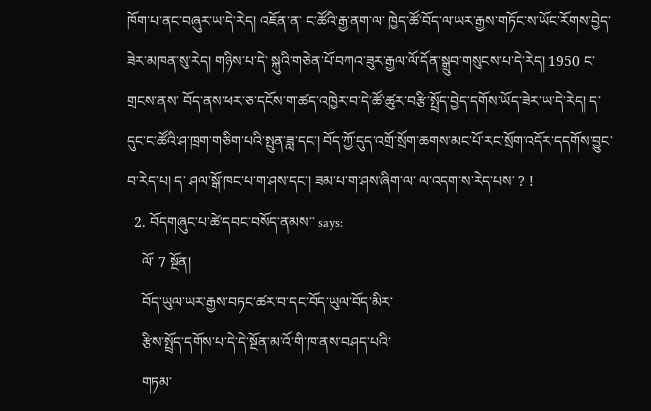ཁོག་པ་ནང་བཞུར་ཡ་དེ་རེད། འཇོན་ན་ ང་ཚོའི་རྒྱ་ནག་ལ་ ཁྱེད་ཚོ་བོད་ལ་ཡར་རྒྱས་གཏོང་ས་ཡོང་རོགས་བྱེད་ཟེར་མཁན་སུ་རེད། གཉིས་པ་དེ་ སྐུའི་གཅེན་པོ་བཀའ་ཟུར་རྒྱལ་ལོ་དོན་སྒྲུབ་གསུངས་པ་དེ་རེད། 1950 ང་གྲངས་ནས་ བོད་ནས་ཕར་ཅ་དངོས་ག་ཚད་འཁྱེར་བ་དེ་ཚོ་ཚུར་བརྩི་སྤྲོད་བྱེད་དགོས་ཡོད་ཟེར་ཡ་དེ་རེད། ད་དུང་ང་ཚོའི་ཤ་ཁྲག་གཅིག་པའི་སྤུན་ཟླ་དང་། བོད་ཀྱོ་དུད་འགྲོ་སྲོག་ཆགས་མང་པོ་རང་སྲོག་འདོར་དདགོས་བྱུང་བ་རེད་པ། ད་ ཤལ་སྒོ་ཁང་པ་ག་ཤས་དང་། ཟམ་པ་ག་ཤས་ཞིག་ལ་ ལ་འདག་ས་རེད་པས་ ? !
  2. བོདགཞུང་པ་ཚེ་དབང་བསོད་ནམས་་ says:
    ལོ་ 7 སྔོན།
    བོད་ཡུལ་ཡར་རྒྱས་བཏང་ཚར་བ་དང་བོད་ཡུལ་བོད་མིར་
    རྩིས་སྤྲོད་དགོས་པ་དེ་དེ་སྔོན་མ་འོ་གི་ཁ་ནས་བཤད་པའི་
    གཏམ་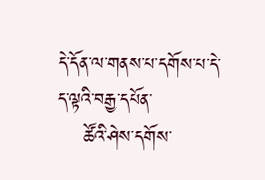དེ་དོན་ལ་གནས་པ་དགོས་པ་དེ་ད་ལྟའི་བརྒྱ་དཔོན་
    ཚོའི་ཤེས་དགོས་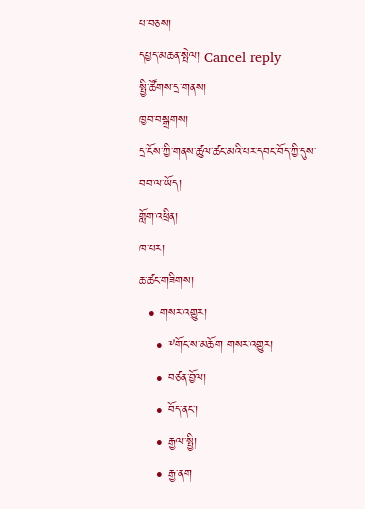པ་བཅས།
དཔྱད་མཆན་སྤེལ། Cancel reply
སྤྱི་ཚོགས་དྲ་གནས།
ཁྱབ་བསྒྲགས།
དྲ་ངོས་ཀྱི་གནས་ཚུལ་ཚང་མའི་པར་དབང་བོད་ཀྱི་དུས་བབ་ལ་ཡོད།
གློག་འཕྲིན།
ཁ་པར།
ཆ་ཚང་གཟིགས།
  • གསར་འགྱུར།
    • ༸གོང་ས་མཆོག གསར་འགྱུར།
    • བཙན་བྱོལ།
    • བོད་ནང་།
    • རྒྱལ་སྤྱི།
    • རྒྱ་ནག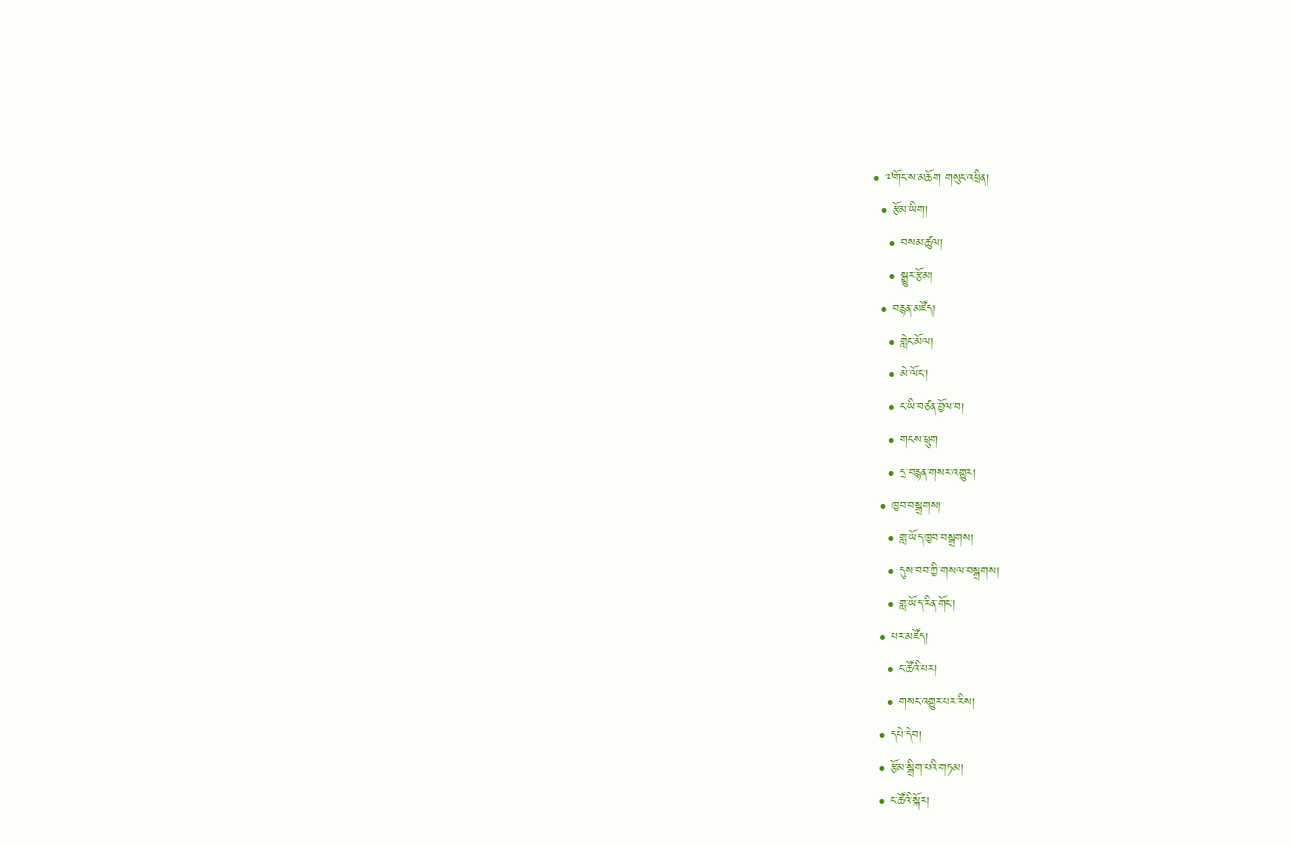• ༧གོང་ས་མཆོག གསུང་འཕྲིན།
  • རྩོམ་ཡིག།
    • བསམ་ཚུལ།
    • སྒྱུར་རྩོམ།
  • བརྙན་མཛོད།
    • གླེང་མོལ།
    • མེ་ལོང་།
    • ང་ཡི་བཙན་བྱོལ་བ།
    • གངས་ཕྲུག
    • དྲ་བརྙན་གསར་འགྱུར།
  • ཁྱབ་བསྒྲགས།
    • གླ་ཡོད་ཁྱབ་བསྒྲགས།
    • དུས་བབ་ཀྱི་གསལ་བསྒྲགས།
    • གླ་ཡོད་རིན་གོང་།
  • པར་མཛོད།
    • ང་ཚོའི་པར།
    • གསང་འགྱུར་པར་རིས།
  • དཔེ་དེབ།
  • རྩོམ་སྒྲིག་པའི་གཏམ།
  • ང་ཚོའི་སྐོར།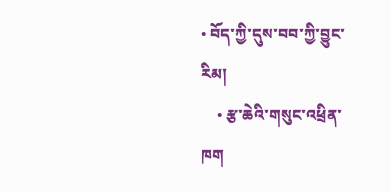• བོད་ཀྱི་དུས་བབ་ཀྱི་བྱུང་རིམ།
    • རྩ་ཆེའི་གསུང་འཕྲིན་ཁག